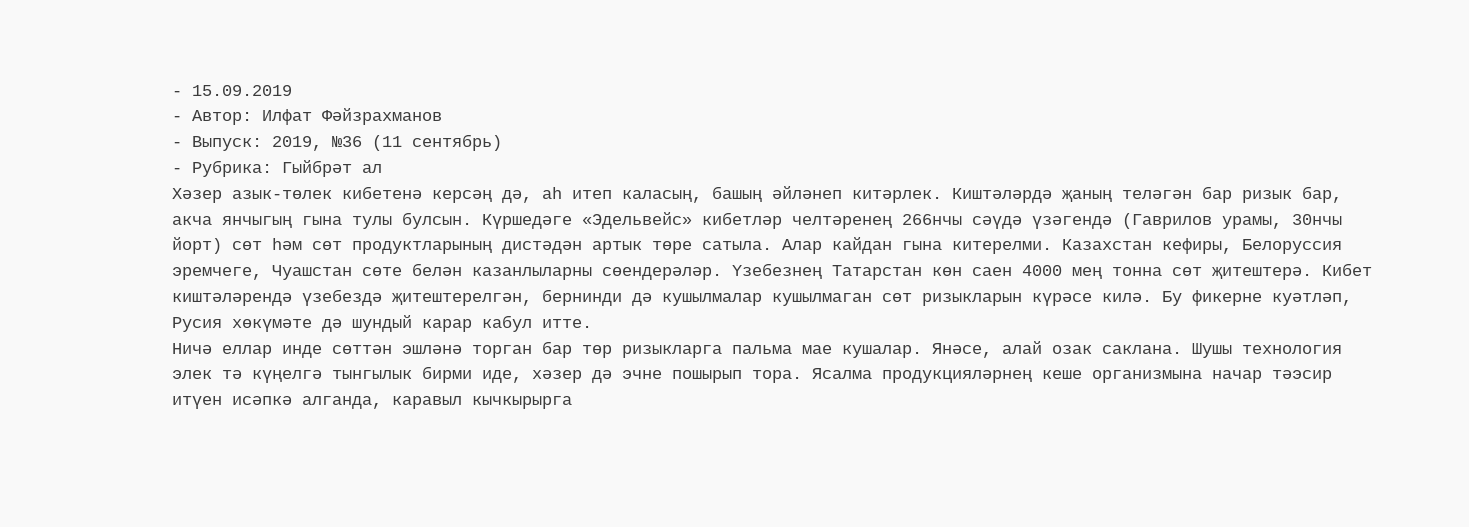- 15.09.2019
- Автор: Илфат Фәйзрахманов
- Выпуск: 2019, №36 (11 сентябрь)
- Рубрика: Гыйбрәт ал
Хәзер азык-төлек кибетенә керсәң дә, аһ итеп каласың, башың әйләнеп китәрлек. Киштәләрдә җаның теләгән бар ризык бар, акча янчыгың гына тулы булсын. Күршедәге «Эдельвейс» кибетләр челтәренең 266нчы сәүдә үзәгендә (Гаврилов урамы, 30нчы йорт) сөт һәм сөт продуктларының дистәдән артык төре сатыла. Алар кайдан гына китерелми. Казахстан кефиры, Белоруссия эремчеге, Чуашстан сөте белән казанлыларны сөендерәләр. Үзебезнең Татарстан көн саен 4000 мең тонна сөт җитештерә. Кибет киштәләрендә үзебездә җитештерелгән, бернинди дә кушылмалар кушылмаган сөт ризыкларын күрәсе килә. Бу фикерне куәтләп, Русия хөкүмәте дә шундый карар кабул итте.
Ничә еллар инде сөттән эшләнә торган бар төр ризыкларга пальма мае кушалар. Янәсе, алай озак саклана. Шушы технология элек тә күңелгә тынгылык бирми иде, хәзер дә эчне пошырып тора. Ясалма продукцияләрнең кеше организмына начар тәэсир итүен исәпкә алганда, каравыл кычкырырга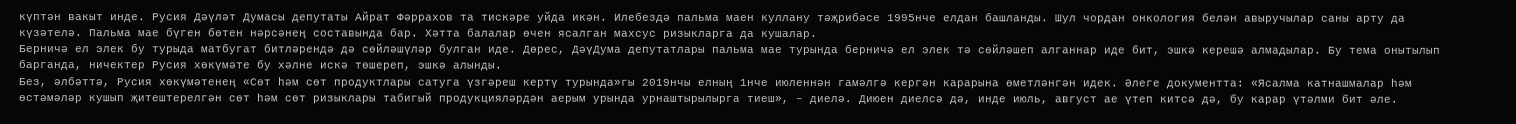күптән вакыт инде. Русия Дәүләт Думасы депутаты Айрат Фәррахов та тискәре уйда икән. Илебездә пальма маен куллану тәҗрибәсе 1995нче елдан башланды. Шул чордан онкология белән авыручылар саны арту да күзәтелә. Пальма мае бүген бөтен нәрсәнең составында бар. Хәтта балалар өчен ясалган махсус ризыкларга да кушалар.
Берничә ел элек бу турыда матбугат битләрендә дә сөйләшүләр булган иде. Дөрес, ДәүДума депутатлары пальма мае турында берничә ел элек тә сөйләшеп алганнар иде бит, эшкә керешә алмадылар. Бу тема онытылып барганда, ничектер Русия хөкүмәте бу хәлне искә төшереп, эшкә алынды.
Без, әлбәттә, Русия хөкүмәтенең «Сөт һәм сөт продуктлары сатуга үзгәреш кертү турында»гы 2019нчы елның 1нче июленнән гамәлгә кергән карарына өметләнгән идек. Әлеге документта: «Ясалма катнашмалар һәм өстәмәләр кушып җитештерелгән сөт һәм сөт ризыклары табигый продукцияләрдән аерым урында урнаштырылырга тиеш», – диелә. Диюен диелсә дә, инде июль, август ае үтеп китсә дә, бу карар үтәлми бит әле.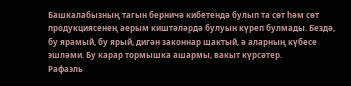Башкалабызның тагын берничә кибетендә булып та сөт һәм сөт продукциясенең аерым киштәләрдә булуын күреп булмады. Бездә, бу ярамый, бу ярый, дигән законнар шактый, ә аларның күбесе эшләми. Бу карар тормышка ашармы, вакыт күрсәтер.
Рафаэль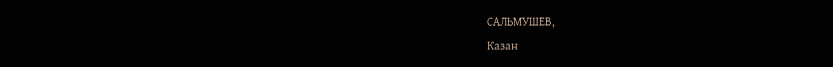САЛЬМУШЕВ,
Казан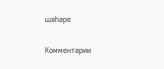шәһәре

Комментарии